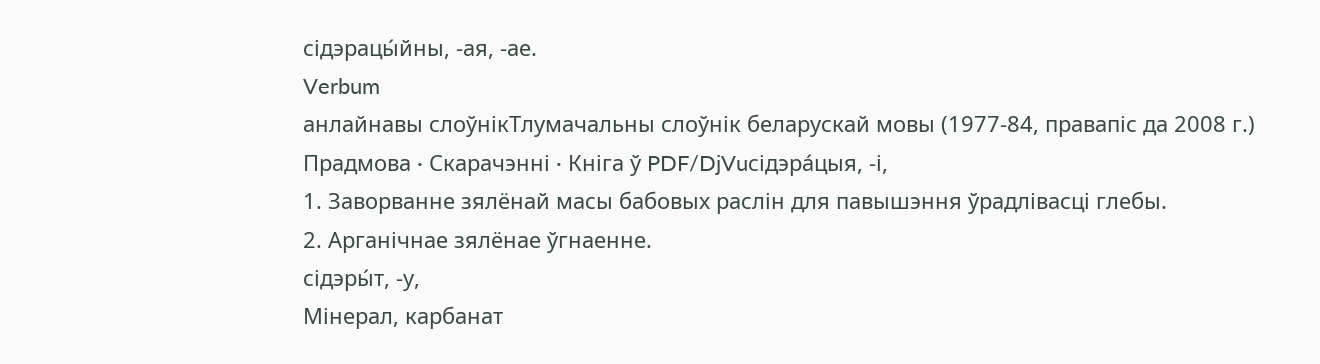сідэрацы́йны, ‑ая, ‑ае.
Verbum
анлайнавы слоўнікТлумачальны слоўнік беларускай мовы (1977-84, правапіс да 2008 г.)
Прадмова ∙ Скарачэнні ∙ Кніга ў PDF/DjVuсідэра́цыя, ‑і,
1. Заворванне зялёнай масы бабовых раслін для павышэння ўрадлівасці глебы.
2. Арганічнае зялёнае ўгнаенне.
сідэры́т, ‑у,
Мінерал, карбанат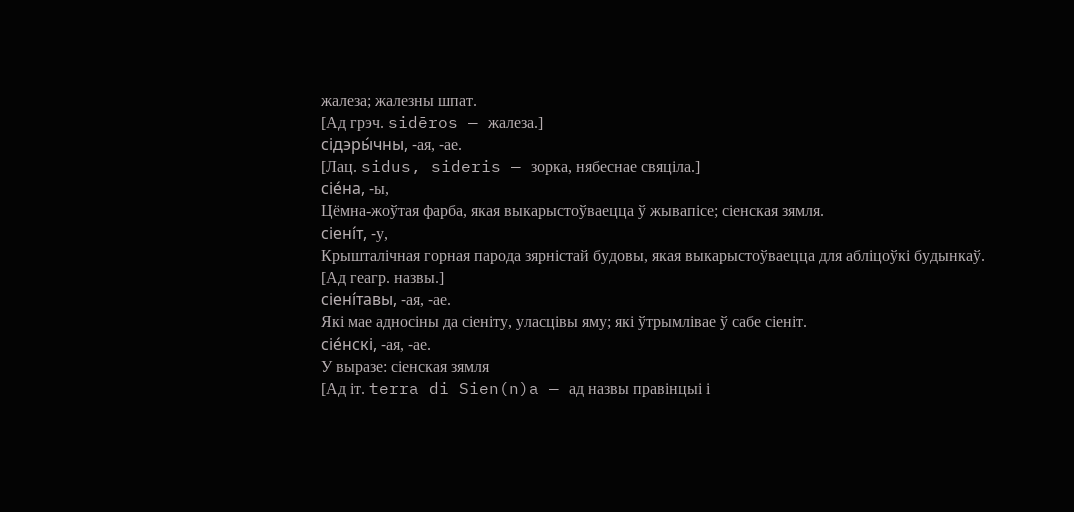жалеза; жалезны шпат.
[Ад грэч. sidēros — жалеза.]
сідэры́чны, ‑ая, ‑ае.
[Лац. sidus, sideris — зорка, нябеснае свяціла.]
сіе́на, ‑ы,
Цёмна-жоўтая фарба, якая выкарыстоўваецца ў жывапісе; сіенская зямля.
сіені́т, ‑у,
Крышталічная горная парода зярністай будовы, якая выкарыстоўваецца для абліцоўкі будынкаў.
[Ад геагр. назвы.]
сіені́тавы, ‑ая, ‑ае.
Які мае адносіны да сіеніту, уласцівы яму; які ўтрымлівае ў сабе сіеніт.
сіе́нскі, ‑ая, ‑ае.
У выразе: сіенская зямля
[Ад іт. terra di Sien(n)a — ад назвы правінцыі і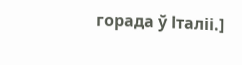горада ў Італіі.]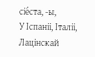сіе́ста, ‑ы,
У Іспаніі, Італіі, Лацінскай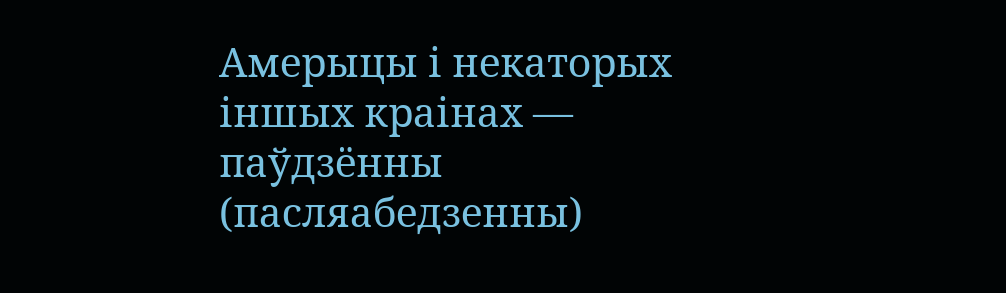Амерыцы і некаторых іншых краінах — паўдзённы (пасляабедзенны)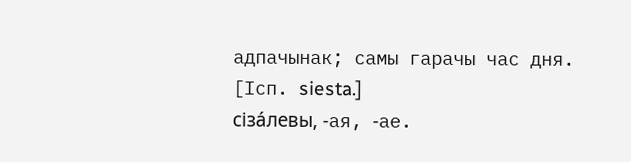адпачынак; самы гарачы час дня.
[Ісп. siesta.]
сіза́левы, ‑ая, ‑ае.